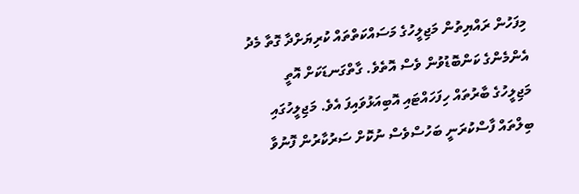މިފަހުން ރައްޔިތުން މަޖިލީހުގެ މަސައްކަތްތައް ކުރިޔަށްދާ ގޮތާ މެދު އެންމެންގެ ކަންބޮޑުވުން ވެސް އޮތެވެ. ގާތްގަނޑަކަށް އޮތީ މަޖިލީހުގެ ބާރުތައް ހިފަހައްޓައި އޮބިއަޅުވައިފަ އެވެ. މަޖިލީހުގައި ބިލްތައް ފާސްކުރަނީ ބަހުސްވެސް ނުކޮށް ސަރުކާރުން ފޮނުވާ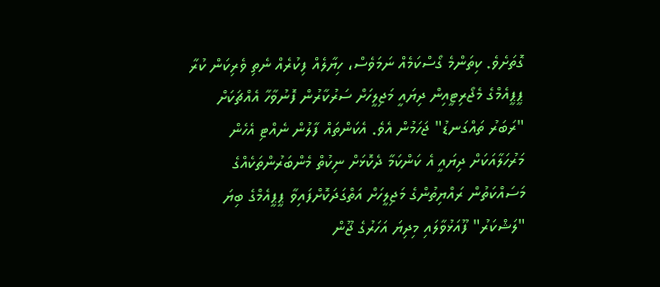ގޮތަށެވެ. ކިތަންމެ ގޯސްކަމެއް ނަމަވެސް، ހިޔާލެއް ފިކުރެއް ނެތި ވެރިކަން ކުރާ ޕީޕީއެމްގެ މެޖޯރިޓީއިން ދިޔައީ މަޖިލީހަށް ސަރުކާރުން ފޮނުވާހާ އެއްޗަކަށް "ރަބަރު ތައްގަނޑު" ޖަހަމުން އެވެ. އެކަންތައް ފާލުން ނެއްޓި އެހެން މަރުހަލާއަކަށް ދިޔައީ އެ ކަންކަމާ ދެކޮޅަށް ނިކުތް މެންބަރުންތަކެއްގެ މަސައްކަތުން ރައްޔިތުންގެ މަޖިލީހަށް އަތްގަދަކޮށްފައިވާ ޕީޕީއެމްގެ ބިޔަ "ލަޝްކަރު" ފޫއަޅުވާލައި މިދިޔަ އަހަރުގެ ޖޫން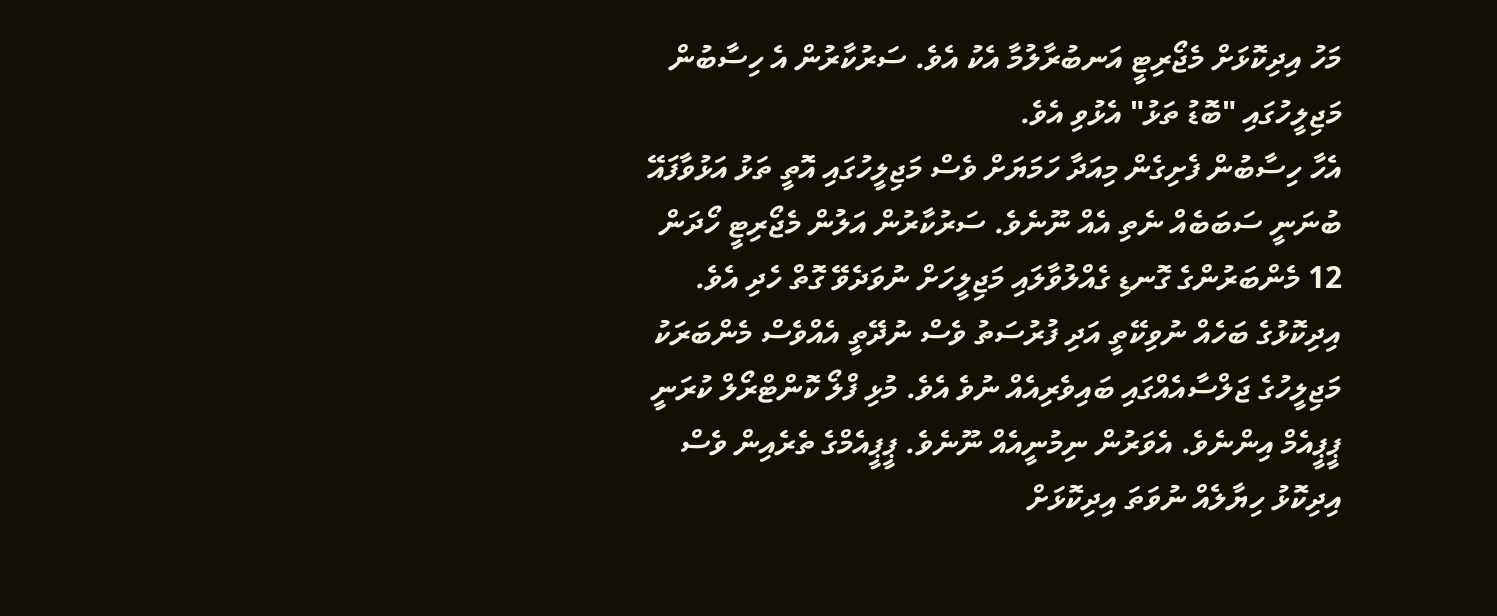މަހު އިދިކޮޅަށް މެޖޯރިޓީ އަނބުރާލުމާ އެކު އެވެ. ސަރުކާރުން އެ ހިސާބުން މަޖިލީހުގައި "ބޮޑު ތަޅު" އެޅުވި އެވެ.
އެހާ ހިސާބުން ފެށިގެން މިއަދާ ހަމަޔަށް ވެސް މަޖިލީހުގައި އޮތީ ތަޅު އަޅުވާފައޭ ބުނަނީ ސަބަބެއް ނެތި އެއް ނޫނެވެ. ސަރުކާރުން އަލުން މެޖޯރިޓީ ހޯދަން 12 މެންބަރުންގެ ގޮނޑި ގެއްލުވާލައި މަޖިލީހަށް ނުވަދެވޭ ގޮތް ހެދި އެވެ. އިދިކޮޅުގެ ބަހެއް ނުވިކޭތީ އަދި ފުރުސަތު ވެސް ނުދޭތީ އެއްވެސް މެންބަރަކު މަޖިލީހުގެ ޖަލްސާއެއްގައި ބައިވެރިއެއް ނުވެ އެވެ. މުޅި ފްލޯ ކޮންޓްރޯލް ކުރަނީ ޕީޕީއެމް އިންނެވެ. އެވަރުން ނިމުނީއެއް ނޫނެވެ. ޕީޕީއެމްގެ ތެރެއިން ވެސް އިދިކޮޅު ހިޔާލެއް ނުވަތަ އިދިކޮޅަށް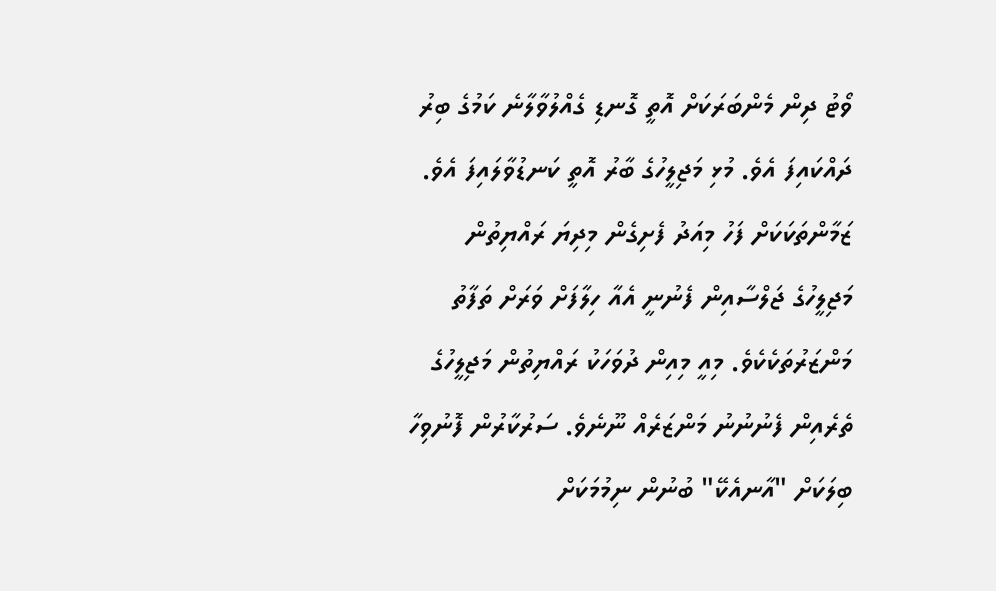ވޯޓު ދިން މެންބަރަކަށް އޮތީ ގޮނޑި ގެއްލުވާލާނެ ކަމުގެ ބިރު ދައްކައިފަ އެވެ. މުޅި މަޖިލީހުގެ ބާރު އޮތީ ކަނޑުވާލައިފަ އެވެ.
ޒަމާންތަކަކަށް ފަހު މިއަދު ފެށިގެން މިދިޔަ ރައްޔިތުން މަޖިލީހުގެ ޖަލްސާއިން ފެނުނީ އެއާ ހިލާފަށް ވަރަށް ތަފާތު މަންޒަރުތަކެކެވެ. މިއީ މިއިން ދުވަހަކު ރައްޔިތުން މަޖިލީހުގެ ތެރެއިން ފެނުނުނު މަންޒަރެއް ނޫނެވެ. ސަރުކާރުން ފޮނުވިހާ ބިލަކަށް "އާނއެކޭ" ބުނުން ނިމުމަކަށް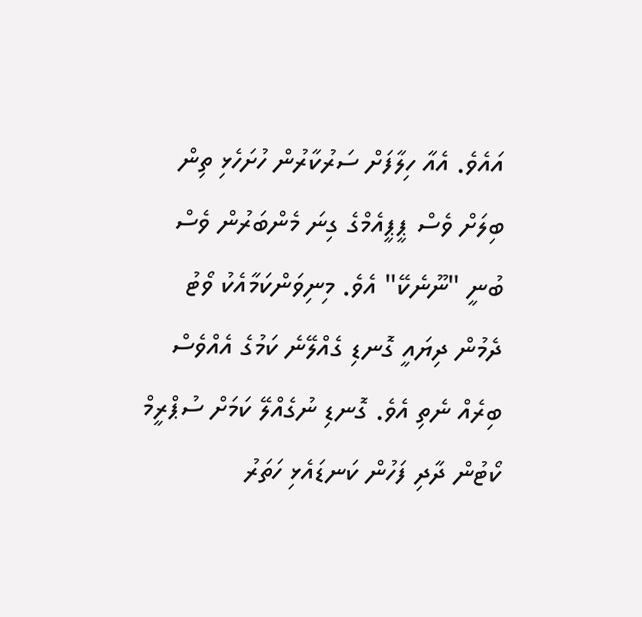އައެވެ. އެއާ ހިލާފަށް ސަރުކާރުން ހުށަހެޅި ތިން ބިލަށް ވެސް ޕީޕީއެމްގެ ގިނަ މެންބަރުން ވެސް ބުނީ "ނޫނެކޭ" އެވެ. މިނިވަންކަމާއެކު ވޯޓު ދެމުން ދިޔައީ ގޮނޑި ގެއްލޭނެ ކަމުގެ އެއްވެސް ބިރެއް ނެތި އެވެ. ގޮނޑި ނުގެއްލޭ ކަމަށް ސުޕްރީމް ކޯޓުން ދާދި ފަހުން ކަނޑައެޅި ހަތަރު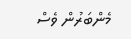މެންބަރުން ވެސް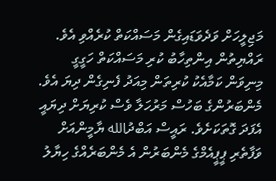މަޖިލީހަށް ވަދެވަޑައިގެން މަސައްކަތް ކުރެއްވި އެވެ. ރައްޔިތުން އިންތިހާބު ކުރި މަސައްކަތް ހަގީގީ މިނިވަން ކަމާއެކު ކުރިތަން މިއަދު ފެނިގެން ދިޔަ އެވެ.
މެންބަރުންގެ ބަހުސް މަރުހަލާ ވެސް ކުރިޔަށް ދިޔައީ އެފަދަ ގޮތަކަށެވެ. ރައީސް އަބްދުالله ޔާމީންއަށް ވަފާތެރި ޕީޕީއެމްގެ މެންބަރުން އެ މެންބަރެއްގެ ހިޔާލު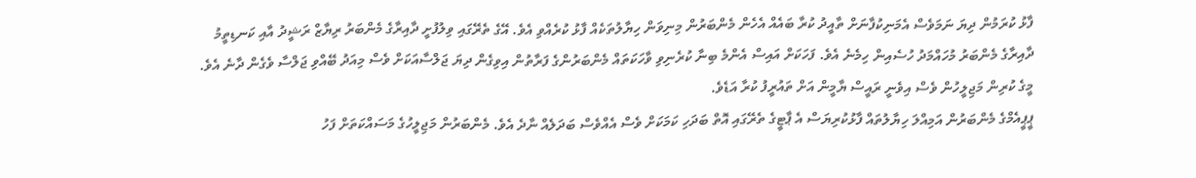ފާޅު ކުރަމުން ދިޔަ ނަމަވެސް އެމަނިކުފާނަށް ތާއީދު ކުރާ ބައެއް އެހެން މެންބަރުން މިނިވަން ހިޔާލުތަކެއް ފާޅު ކުރެއްވި އެވެ. އޭގެ ތެރޭގައި ވިލުފުށީ ދާއިރާގެ މެންބަރު ރިޔާޒް ރަޝީދު އާއި ކަނޑިތީމު ދާއިރާގެ މެންބަރު މުހައްމަދު ހުސެއިން ހިމެނެ އެވެ. ފަހަކަށް އައިސް އެންމެ ބިނާ ކުރެނިވި ވާހަކަތައް މެންބަރުންގެ ފަރާތުން އިވިގެން ދިޔަ ޖަލްސާއަކަށް ވެސް މިއަދު ބޭއްވި ޖަލްސާ ވެގެން ދާނެ އެވެ. މީގެ ކުރިން މަޖިލީހުން ވެސް އިވެނީ ރައީސް ޔާމީން އަށް ތައުރީފު ކުރާ އަޑެވެ.
ޕީޕީއެމްގެ މެންބަރުން އަމިއްލަ ހިޔާލުތައް ފާޅުކުރިޔަސް އެ ޕާޓީގެ ތެރޭގައި އޮތް ބަދަހި ކަމަކަށް ވެސް އެއްވެސް ބަދަލެއް ނާދެ އެވެ. މެންބަރުން މަޖިލީހުގެ މަސައްކަތަށް ފަހު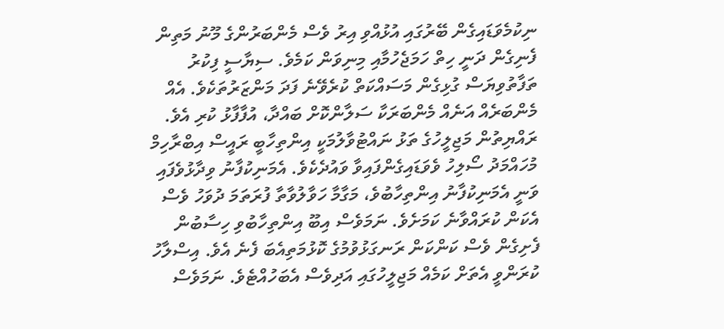ނިކުމެވަޑައިގެން ބޭރުގައި އުޅުއްވި އިރު ވެސް މެންބަރުންގެ މޫނު މަތިން ފެނިގެން ދަނީ ހިތް ހަމަޖެހުމާއި މިނިވަން ކަމެވެ. ސިޔާސީ ފިކުރު ތަފާތުވިޔަސް ގުޅިގެން މަސައްކަތް ކުރެވޭނެ ފަދަ މަންޒަރުތަކެވެ. އެއް މެންބަރެއް އަނެއް މެންބަރަކާ ސަލާންކޮށް ބައްދާ، އުފާފާޅު ކުރި އެވެ.
ރައްޔިތުން މަޖިލީހުގެ ތަޅު ނައްޓުވާލުމަކީ އިންތިހާބީ ރައީސް އިބްރާހިމް މުހައްމަދު ސޯލިހު ވެވަޑައިގެންފައިވާ ވައުދެކެވެ. އެމަނިކުފާނު ވިދާޅުވެފައި ވަނީ އެމަނިކުފާނު އިންތިހާބުވެ، މަގާމާ ހަވާލުވާތާ ފުރަތަމަ ދުވަހު ވެސް އެކަން ކުރައްވާނެ ކަމަށެވެ. ނަމަވެސް އިބޫ އިންތިހާބުވި ހިސާބުން ފެށިގެން ވެސް ކަންކަން ރަނގަޅުވުމުގެ ކޮޅުމަތިއެބަ ފެނެ އެވެ. އިސްލާހު ކުރަންވީ އެތަށް ކަމެއް މަޖިލީހުގައި އަދިވެސް އެބަހުއްޓެވެ. ނަމަވެސް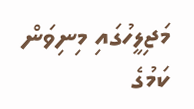މަޖިލީހުގައި މިނިވަން ކަމުގެ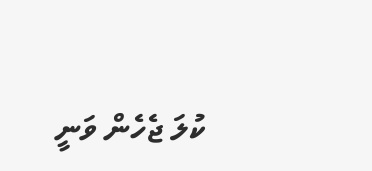ކުލަ ޖެހެން ވަނީ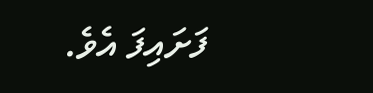ފަށައިފަ އެވެ.